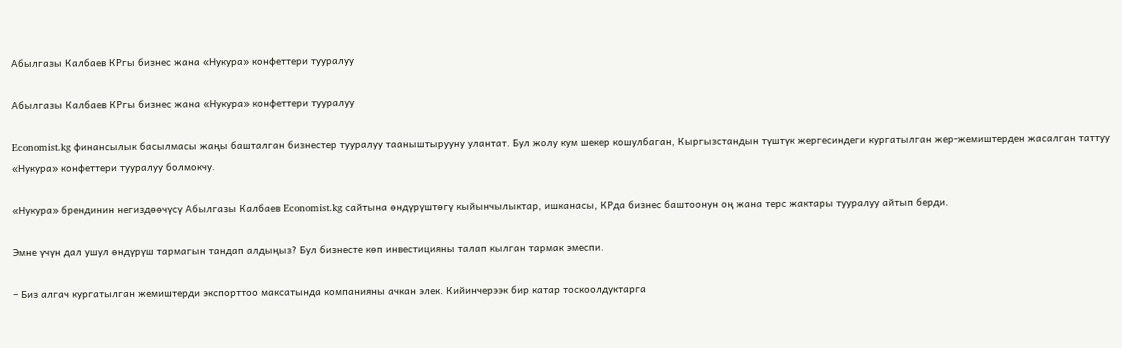Абылгазы Калбаев КРгы бизнес жана «Нукура» конфеттери тууралуу

Абылгазы Калбаев КРгы бизнес жана «Нукура» конфеттери тууралуу

Economist.kg финансылык басылмасы жаңы башталган бизнестер тууралуу тааныштырууну улантат. Бул жолу кум шекер кошулбаган, Кыргызстандын түштүк жергесиндеги кургатылган жер-жемиштерден жасалган таттуу «Нукура» конфеттери тууралуу болмокчу.

«Нукура» брендинин негиздөөчүсү Абылгазы Калбаев Economist.kg сайтына өндүрүштөгү кыйынчылыктар, ишканасы, КРда бизнес баштоонун оң жана терс жактары тууралуу айтып берди.

Эмне үчүн дал ушул өндүрүш тармагын тандап алдыңыз? Бул бизнесте көп инвестицияны талап кылган тармак эмеспи.

– Биз алгач кургатылган жемиштерди экспорттоо максатында компанияны ачкан элек. Кийинчерээк бир катар тоскоолдуктарга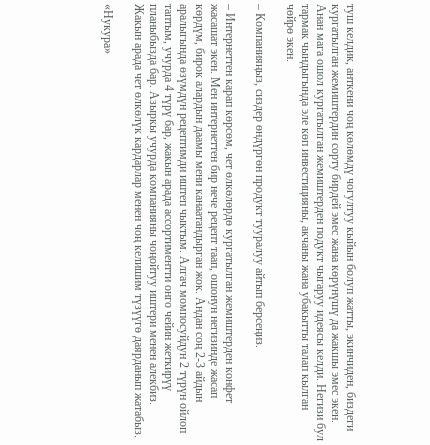туш келдик, анткени чоң көлөмдү чогултуу кыйын болуп жатты, экинчиден, биздеги кургатылган жемиштердин сорту бирдей эмес жана көрүнүшү да жакшы эмес экен. Анан мага ошол кургатылган жемиштерден подукт чыгаруу идеясы келди. Негизи бул тармак чындыгында эле көп инвестицияны, акчаны жана убакытты талап кылган чөйрө экен.

– Компанияңыз, сиздер өндүргөн продукт тууралуу айтып берсеңиз.

– Интернеттен карап көрсөм, чет өлкөлөрдө кургатылган жемиштерден конфет жасашат экен. Мен интернеттен бир нече рецепт таап, ошонун негизинде жасап көрдүм, бирок алардын даамы мени канаатандырган жок. Андан соң 2-3 айдын аралыгында өзүмдүн рецептимди иштеп чыктым. Алгач момпосуйдун 2 түрүн ойлоп таптым, учурда 4 түрү бар, жакын арада ассортиментти онго чейин жеткирүү планыбызда бар. Азыркы учурда компанияны чоңойтуу иштери менен алекбиз. Жакын арада чет өлкөлүк кардарлар менен чоң келишим түзүүгө даярданып жатабыз.

«Нукура»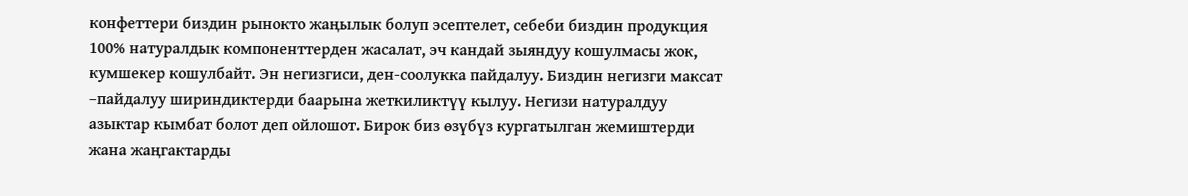конфеттери биздин рынокто жаңылык болуп эсептелет, себеби биздин продукция 100% натуралдык компоненттерден жасалат, эч кандай зыяндуу кошулмасы жок, кумшекер кошулбайт. Эн негизгиси, ден-соолукка пайдалуу. Биздин негизги максат –пайдалуу шириндиктерди баарына жеткиликтүү кылуу. Негизи натуралдуу азыктар кымбат болот деп ойлошот. Бирок биз өзүбүз кургатылган жемиштерди жана жаңгактарды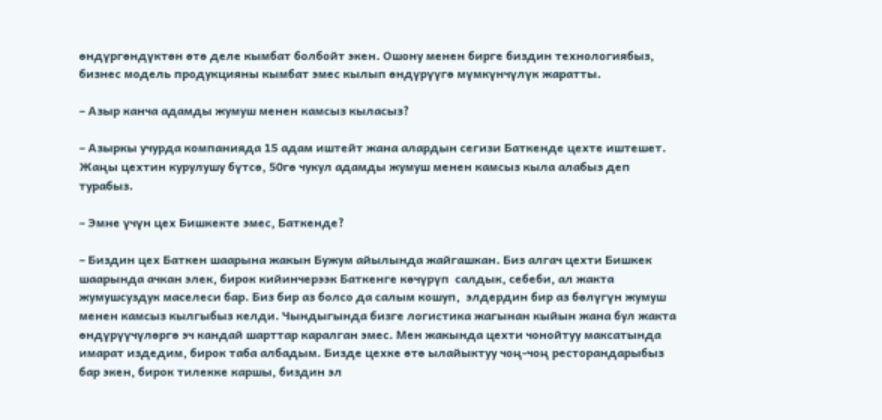өндүргөндүктөн өтө деле кымбат болбойт экен. Ошону менен бирге биздин технологиябыз, бизнес модель продукцияны кымбат эмес кылып өндүрүүгө мүмкүнчүлүк жаратты.

– Азыр канча адамды жумуш менен камсыз кыласыз?

– Азыркы учурда компанияда 15 адам иштейт жана алардын сегизи Баткенде цехте иштешет. Жаңы цехтин курулушу бүтсө, 50гө чукул адамды жумуш менен камсыз кыла алабыз деп турабыз.

– Эмне үчүн цех Бишкекте эмес, Баткенде?

– Биздин цех Баткен шаарына жакын Бужум айылында жайгашкан. Биз алгач цехти Бишкек шаарында ачкан элек, бирок кийинчерээк Баткенге көчүрүп  салдык, себеби, ал жакта жумушсуздук маселеси бар. Биз бир аз болсо да салым кошуп,  элдердин бир аз бөлүгүн жумуш менен камсыз кылгыбыз келди. Чындыгында бизге логистика жагынан кыйын жана бул жакта өндүрүүчүлөргө эч кандай шарттар каралган эмес. Мен жакында цехти чонойтуу максатында имарат издедим, бирок таба албадым. Бизде цехке өтө ылайыктуу чоң-чоң ресторандарыбыз бар экен, бирок тилекке каршы, биздин эл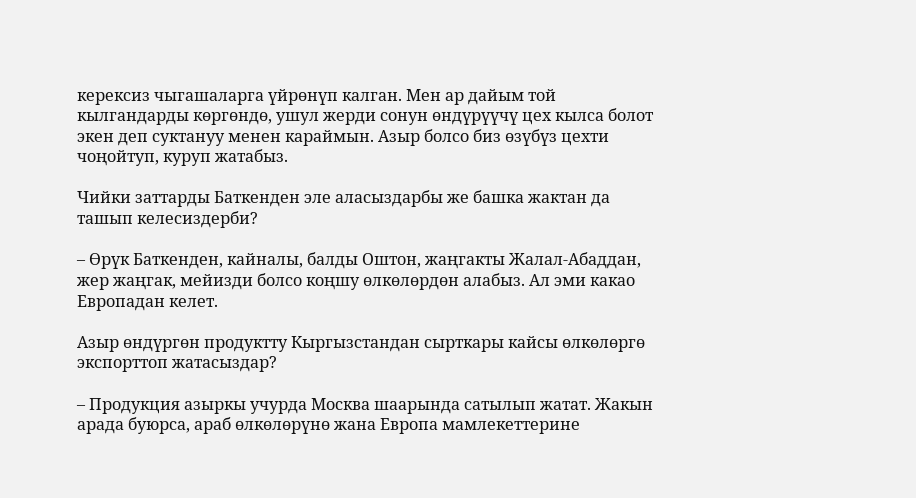керексиз чыгашаларга үйрөнүп калган. Мен ар дайым той кылгандарды көргөндө, ушул жерди сонун өндүрүүчү цех кылса болот экен деп суктануу менен караймын. Азыр болсо биз өзүбүз цехти чоңойтуп, куруп жатабыз.

Чийки заттарды Баткенден эле аласыздарбы же башка жактан да ташып келесиздерби?

– Өрүк Баткенден, кайналы, балды Оштон, жаңгакты Жалал-Абаддан, жер жаңгак, мейизди болсо коңшу өлкөлөрдөн алабыз. Ал эми какао Европадан келет.

Азыр өндүргөн продуктту Кыргызстандан сырткары кайсы өлкөлөргө экспорттоп жатасыздар?

– Продукция азыркы учурда Москва шаарында сатылып жатат. Жакын арада буюрса, араб өлкөлөрүнө жана Европа мамлекеттерине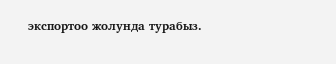экспортоо жолунда турабыз.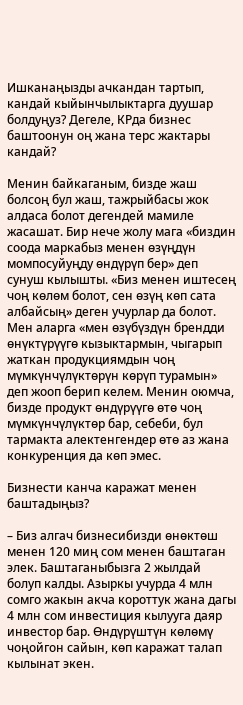Ишканаңызды ачкандан тартып, кандай кыйынчылыктарга дуушар болдуңуз? Дегеле, КРда бизнес баштоонун оң жана терс жактары кандай?

Менин байкаганым, бизде жаш болсоң бул жаш, тажрыйбасы жок алдаса болот дегендей мамиле жасашат. Бир нече жолу мага «биздин соода маркабыз менен өзүңдүн момпосуйуңду өндүрүп бер» деп сунуш кылышты. «Биз менен иштесең чоң көлөм болот, сен өзүң көп сата албайсың» деген учурлар да болот. Мен аларга «мен өзүбүздүн брендди өнүктүрүүгө кызыктармын, чыгарып жаткан продукциямдын чоң мүмкүнчүлүктөрүн көрүп турамын» деп жооп берип келем. Менин оюмча, бизде продукт өндүрүүгө өтө чоң мүмкүнчүлүктөр бар, себеби, бул тармакта алектенгендер өтө аз жана конкуренция да көп эмес.

Бизнести канча каражат менен баштадыңыз?

– Биз алгач бизнесибизди өнөктөш менен 120 миң сом менен баштаган элек. Баштаганыбызга 2 жылдай болуп калды. Азыркы учурда 4 млн сомго жакын акча короттук жана дагы 4 млн сом инвестиция кылууга даяр инвестор бар. Өндүрүштүн көлөмү чоңойгон сайын, көп каражат талап кылынат экен.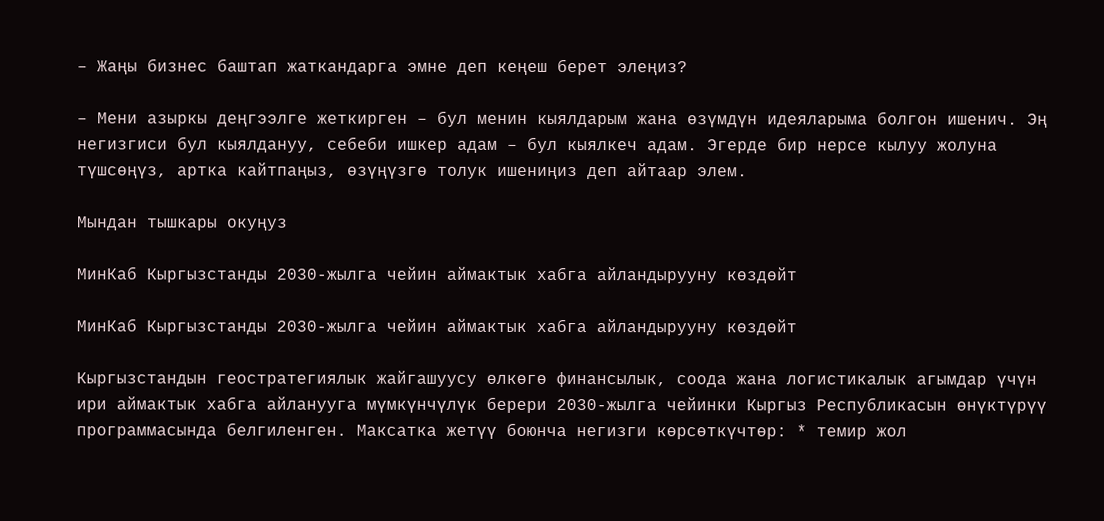– Жаңы бизнес баштап жаткандарга эмне деп кеңеш берет элеңиз?

– Мени азыркы деңгээлге жеткирген – бул менин кыялдарым жана өзүмдүн идеяларыма болгон ишенич. Эң негизгиси бул кыялдануу, себеби ишкер адам – бул кыялкеч адам. Эгерде бир нерсе кылуу жолуна түшсөңүз, артка кайтпаңыз, өзүңүзгө толук ишениңиз деп айтаар элем.

Мындан тышкары окуңуз

МинКаб Кыргызстанды 2030-жылга чейин аймактык хабга айландырууну көздөйт

МинКаб Кыргызстанды 2030-жылга чейин аймактык хабга айландырууну көздөйт

Кыргызстандын геостратегиялык жайгашуусу өлкөгө финансылык, соода жана логистикалык агымдар үчүн ири аймактык хабга айланууга мүмкүнчүлүк берери 2030-жылга чейинки Кыргыз Республикасын өнүктүрүү программасында белгиленген. Максатка жетүү боюнча негизги көрсөткүчтөр: * темир жол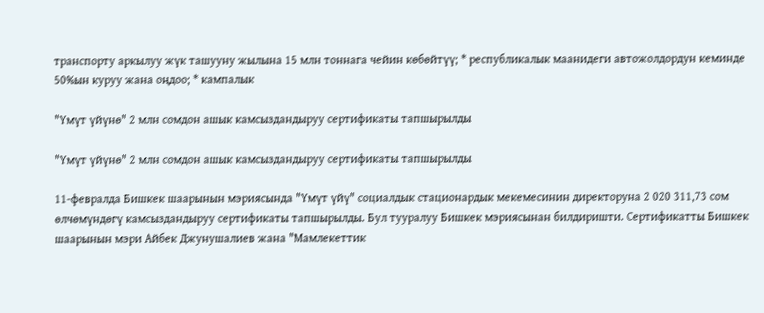транспорту аркылуу жүк ташууну жылына 15 млн тоннага чейин көбөйтүү; * республикалык маанидеги автожолдордун кеминде 50%ын куруу жана оңдоо; * кампалык

"Үмүт үйүнө" 2 млн сомдон ашык камсыздандыруу сертификаты тапшырылды

"Үмүт үйүнө" 2 млн сомдон ашык камсыздандыруу сертификаты тапшырылды

11-февралда Бишкек шаарынын мэриясында "Үмүт үйү" социалдык стационардык мекемесинин директоруна 2 020 311,73 сом өлчөмүндөгү камсыздандыруу сертификаты тапшырылды. Бул тууралуу Бишкек мэриясынан билдиришти. Сертификатты Бишкек шаарынын мэри Айбек Джунушалиев жана "Мамлекеттик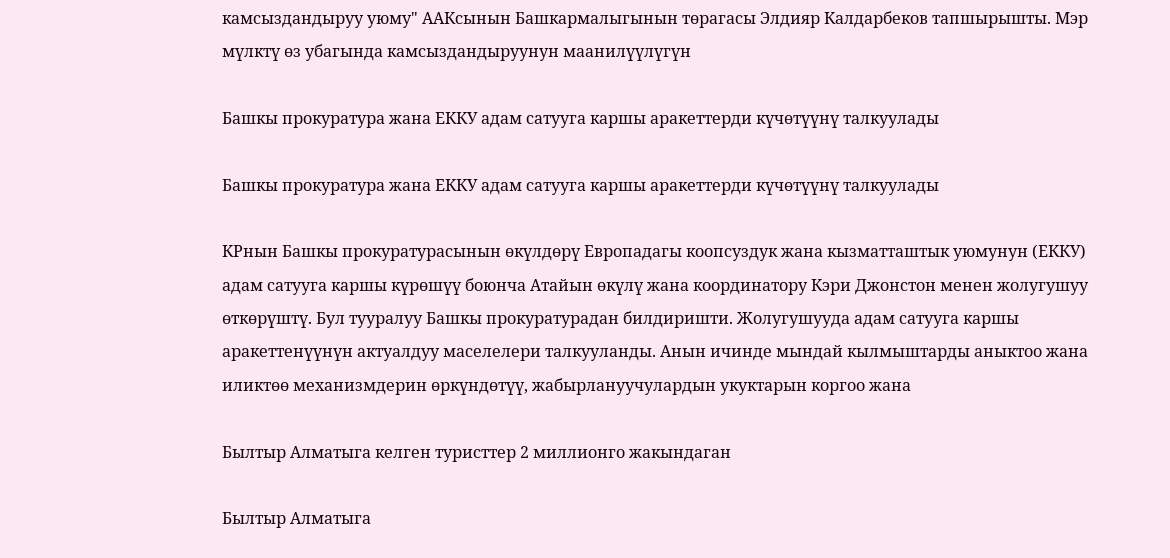камсыздандыруу уюму" ААКсынын Башкармалыгынын төрагасы Элдияр Калдарбеков тапшырышты. Мэр мүлктү өз убагында камсыздандыруунун маанилүүлүгүн

Башкы прокуратура жана ЕККУ адам сатууга каршы аракеттерди күчөтүүнү талкуулады

Башкы прокуратура жана ЕККУ адам сатууга каршы аракеттерди күчөтүүнү талкуулады

КРнын Башкы прокуратурасынын өкүлдөрү Европадагы коопсуздук жана кызматташтык уюмунун (ЕККУ) адам сатууга каршы күрөшүү боюнча Атайын өкүлү жана координатору Кэри Джонстон менен жолугушуу өткөрүштү. Бул тууралуу Башкы прокуратурадан билдиришти. Жолугушууда адам сатууга каршы аракеттенүүнүн актуалдуу маселелери талкууланды. Анын ичинде мындай кылмыштарды аныктоо жана иликтөө механизмдерин өркүндөтүү, жабырлануучулардын укуктарын коргоо жана

Былтыр Алматыга келген туристтер 2 миллионго жакындаган

Былтыр Алматыга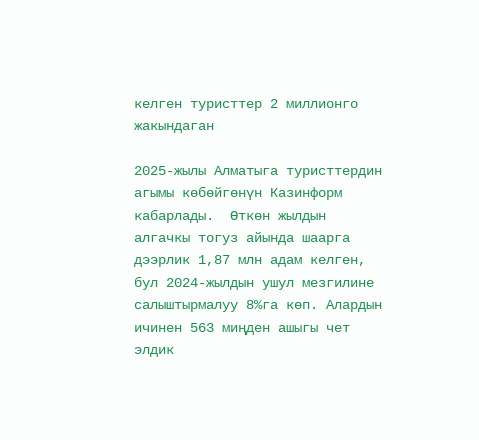келген туристтер 2 миллионго жакындаган

2025-жылы Алматыга туристтердин агымы көбөйгөнүн Казинформ кабарлады.  Өткөн жылдын алгачкы тогуз айында шаарга дээрлик 1,87 млн адам келген, бул 2024-жылдын ушул мезгилине салыштырмалуу 8%га көп. Алардын ичинен 563 миңден ашыгы чет элдик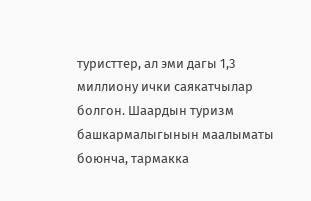туристтер, ал эми дагы 1,3 миллиону ички саякатчылар болгон. Шаардын туризм башкармалыгынын маалыматы боюнча, тармакка